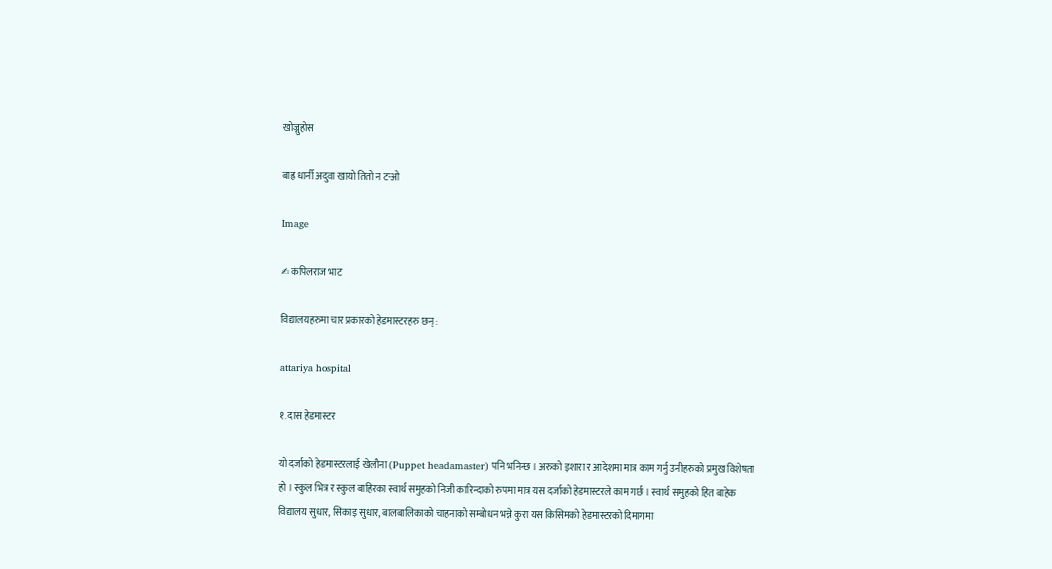खोज्नुहोस

बाह्र धार्नी अदुवा खायो तितो न टर्‍ओ

Image

✍ कपिलराज भाट

विद्यालयहरुमा चार प्रकारको हेडमास्टरहरु छन् :

attariya hospital

१. दास हेडमास्टर

यो दर्जाको हेडमास्टरलाई खेलौना (Puppet headamaster) पनि भनिन्छ । अरुको इशारा र आदेशमा मात्र काम गर्नु उनीहरुको प्रमुख विशेषता हो । स्कुल भित्र र स्कुल बाहिरका स्वार्थ समुहको निजी कारिन्दाको रुपमा मात्र यस दर्जाको हेडमास्टरले काम गर्छ । स्वार्थ समुहको हित बाहेक विद्यालय सुधार, सिकाइ सुधार, बालबालिकाको चाहनाको सम्बोधन भन्ने कुरा यस किसिमको हेडमास्टरको दिमागमा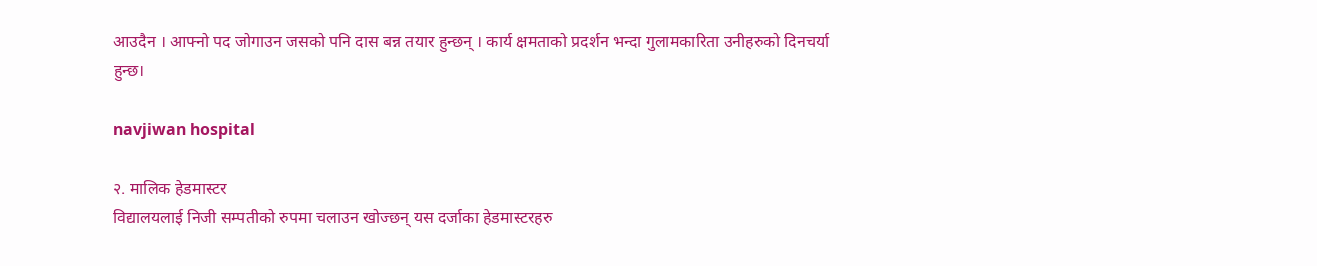आउदैन । आफ्नो पद जोगाउन जसको पनि दास बन्न तयार हुन्छन् । कार्य क्षमताको प्रदर्शन भन्दा गुलामकारिता उनीहरुको दिनचर्या हुन्छ।

navjiwan hospital

२. मालिक हेडमास्टर
विद्यालयलाई निजी सम्पतीको रुपमा चलाउन खोज्छन् यस दर्जाका हेडमास्टरहरु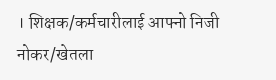। शिक्षक/कर्मचारीलाई आफ्नो निजी नोकर/खेतला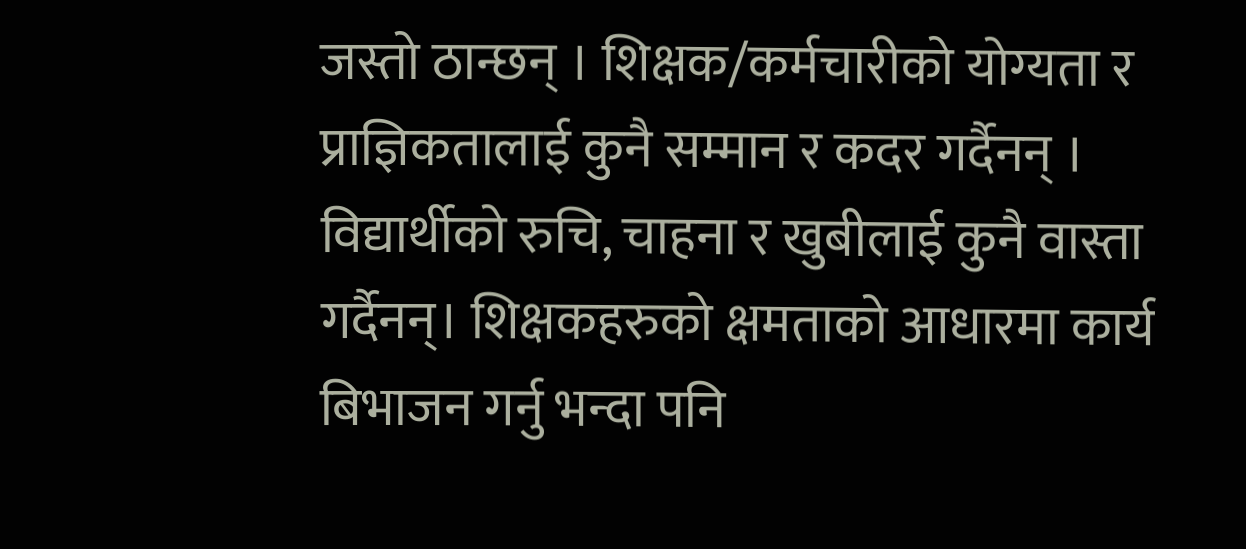जस्तो ठान्छन् । शिक्षक/कर्मचारीको योग्यता र प्राज्ञिकतालाई कुनै सम्मान र कदर गर्दैनन् । विद्यार्थीको रुचि, चाहना र खुबीलाई कुनै वास्ता गर्दैनन्। शिक्षकहरुको क्षमताको आधारमा कार्य बिभाजन गर्नु भन्दा पनि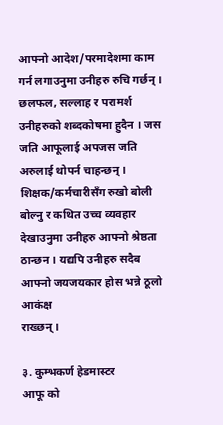आफ्नो आदेश/परमादेशमा काम गर्न लगाउनुमा उनीहरु रुचि गर्छन् । छलफल, सल्लाह र परामर्श उनीहरुको शब्दकोषमा हुदैन । जस जति आफूलाई अपजस जति अरुलाई थोपर्न चाहन्छन् । शिक्षक/कर्मचारीसँग रुखो बोली बोल्नु र कथित उच्च व्यवहार देखाउनुमा उनीहरु आफ्नो श्रेष्ठता ठान्छन । यद्यपि उनीहरु सदैब आफ्नो जयजयकार होस भन्ने ठूलो आकंक्ष
राख्छन् ।

३. कुम्भकर्ण हेडमास्टर
आफू को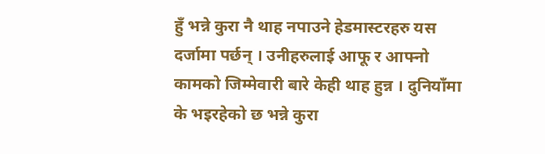हुँ भन्ने कुरा नै थाह नपाउने हेडमास्टरहरु यस दर्जामा पर्छन् । उनीहरुलाई आफू र आफ्नो कामको जिम्मेवारी बारे केही थाह हुन्न । दुनियाँमा के भइरहेको छ भन्ने कुरा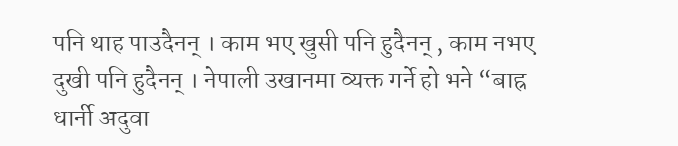पनि थाह पाउदैनन् । काम भए खुसी पनि हुदैनन् , काम नभए दुखी पनि हुदैनन् । नेपाली उखानमा व्यक्त गर्ने हो भने “बाह्र धार्नी अदुवा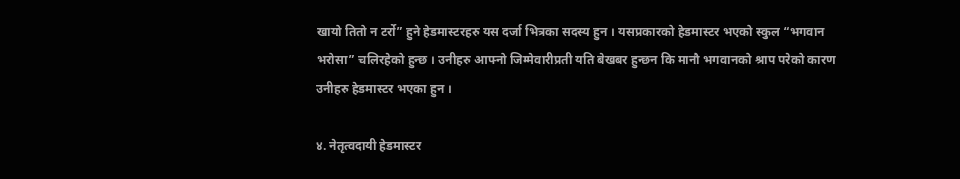खायो तितो न टर्रो” हुने हेडमास्टरहरु यस दर्जा भित्रका सदस्य हुन । यसप्रकारको हेडमास्टर भएको स्कुल “भगवान भरोसा” चलिरहेको हुन्छ । उनीहरु आफ्नो जिम्मेवारीप्रती यति बेखबर हुन्छन कि मानौ भगवानको श्राप परेको कारण उनीहरु हेडमास्टर भएका हुन ।

४. नेतृत्वदायी हेडमास्टर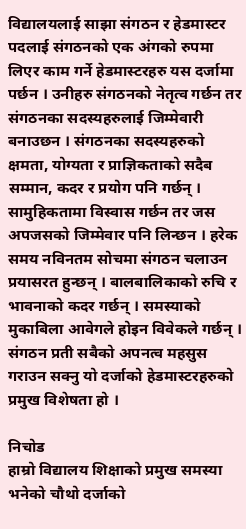विद्यालयलाई साझा संगठन र हेडमास्टर पदलाई संगठनको एक अंगको रुपमा लिएर काम गर्ने हेडमास्टरहरु यस दर्जामा पर्छन । उनीहरु संगठनको नेतृत्व गर्छन तर संगठनका सदस्यहरुलाई जिम्मेवारी बनाउछन । संगठनका सदस्यहरुको क्षमता, योग्यता र प्राज्ञिकताको सदैब सम्मान, कदर र प्रयोग पनि गर्छन् । सामुहिकतामा विस्वास गर्छन तर जस अपजसको जिम्मेवार पनि लिन्छन । हरेक समय नविनतम सोचमा संगठन चलाउन प्रयासरत हुन्छन् । बालबालिकाको रुचि र भावनाको कदर गर्छन् । समस्याको मुकाबिला आवेगले होइन विवेकले गर्छन् । संगठन प्रती सबैको अपनत्व महसुस गराउन सक्नु यो दर्जाको हेडमास्टरहरुको प्रमुख विशेषता हो ।

निचोड
हाम्रो विद्यालय शिक्षाको प्रमुख समस्या भनेको चौथो दर्जाको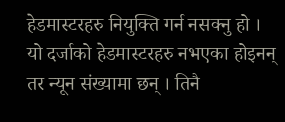हेडमास्टरहरु नियुक्ति गर्न नसक्नु हो । यो दर्जाको हेडमास्टरहरु नभएका होइनन् तर न्यून संख्यामा छन् । तिनै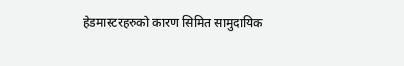हेडमास्टरहरुको कारण सिमित सामुदायिक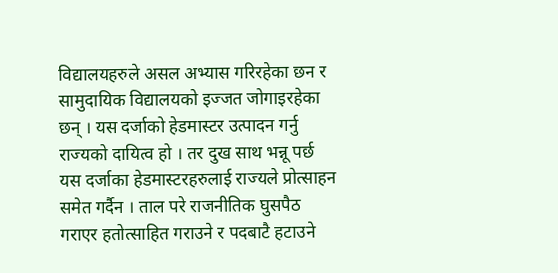विद्यालयहरुले असल अभ्यास गरिरहेका छन र सामुदायिक विद्यालयको इज्जत जोगाइरहेका छन् । यस दर्जाको हेडमास्टर उत्पादन गर्नु राज्यको दायित्व हो । तर दुख साथ भन्नू पर्छ यस दर्जाका हेडमास्टरहरुलाई राज्यले प्रोत्साहन समेत गर्दैन । ताल परे राजनीतिक घुसपैठ गराएर हतोत्साहित गराउने र पदबाटै हटाउने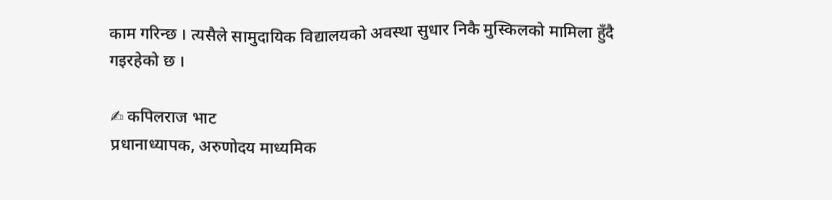काम गरिन्छ । त्यसैले सामुदायिक विद्यालयको अवस्था सुधार निकै मुस्किलको मामिला हुँदै गइरहेको छ ।

✍ कपिलराज भाट
प्रधानाध्यापक, अरुणोदय माध्यमिक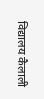विद्यालय कैलाली